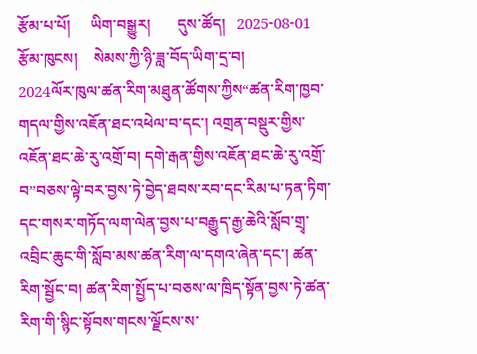རྩོམ་པ་པོ།     ཡིག་བསྒྱུར།       དུས་ཚོད།   2025-08-01   རྩོམ་ཁུངས།    སེམས་ཀྱི་ཉི་ཟླ་བོད་ཡིག་དྲ་བ།
2024ལོར་ཁུལ་ཚན་རིག་མཐུན་ཚོགས་ཀྱིས“ཚན་རིག་ཁྱབ་གདལ་གྱིས་འཇོན་ཐང་འཕེལ་བ་དང་། འགྲན་བསྡུར་གྱིས་འཇོན་ཐང་ཆེ་རུ་འགྲོ་བ། དགེ་རྒན་གྱིས་འཇོན་ཐང་ཆེ་རུ་འགྲོ་བ”བཅས་ལྟེ་བར་བྱས་ཏེ་བྱེད་ཐབས་རབ་དང་རིམ་པ་ཏན་ཏིག་དང་གསར་གཏོད་ལག་ལེན་བྱས་པ་བརྒྱུད་རྒྱ་ཆེའི་སློབ་གྲྭ་འབྲིང་ཆུང་གི་སློབ་མས་ཚན་རིག་ལ་དགའ་ཞེན་དང་། ཚན་རིག་སྦྱོང་བ། ཚན་རིག་སྤྱོད་པ་བཅས་ལ་ཁྲིད་སྟོན་བྱས་ཏེ་ཚན་རིག་གི་སྙིང་སྟོབས་གངས་ལྗོངས་ས་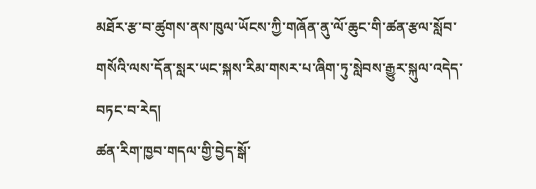མཐོར་རྩ་བ་ཚུགས་ནས་ཁུལ་ཡོངས་ཀྱི་གཞོན་ནུ་ལོ་ཆུང་གི་ཚན་རྩལ་སློབ་གསོའི་ལས་དོན་སླར་ཡང་སྐས་རིམ་གསར་པ་ཞིག་ཏུ་སླེབས་རྒྱུར་སྐུལ་འདེད་བཏང་བ་རེད།
ཚན་རིག་ཁྱབ་གདལ་གྱི་བྱེད་སྒོ་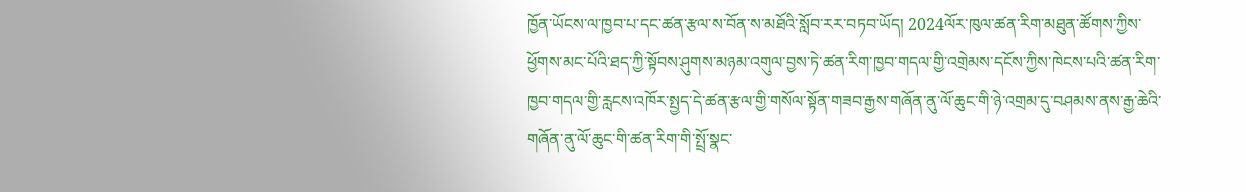ཁྱོན་ཡོངས་ལ་ཁྱབ་པ་དང་ཚན་རྩལ་ས་བོན་ས་མཐོའི་སློབ་རར་བཏབ་ཡོད། 2024ལོར་ཁུལ་ཚན་རིག་མཐུན་ཚོགས་ཀྱིས་ཕྱོགས་མང་པོའི་ཐད་ཀྱི་སྟོབས་ཤུགས་མཉམ་འགུལ་བྱས་ཏེ་ཚན་རིག་ཁྱབ་གདལ་གྱི་འགྲེམས་དངོས་ཀྱིས་ཁེངས་པའི་ཚན་རིག་ཁྱབ་གདལ་གྱི་རླངས་འཁོར་སྤྱད་དེ་ཚན་རྩལ་གྱི་གསོལ་སྟོན་གཟབ་རྒྱས་གཞོན་ནུ་ལོ་ཆུང་གི་ཉེ་འགྲམ་དུ་བཤམས་ནས་རྒྱ་ཆེའི་གཞོན་ནུ་ལོ་ཆུང་གི་ཚན་རིག་གི་སྤྲོ་སྣང་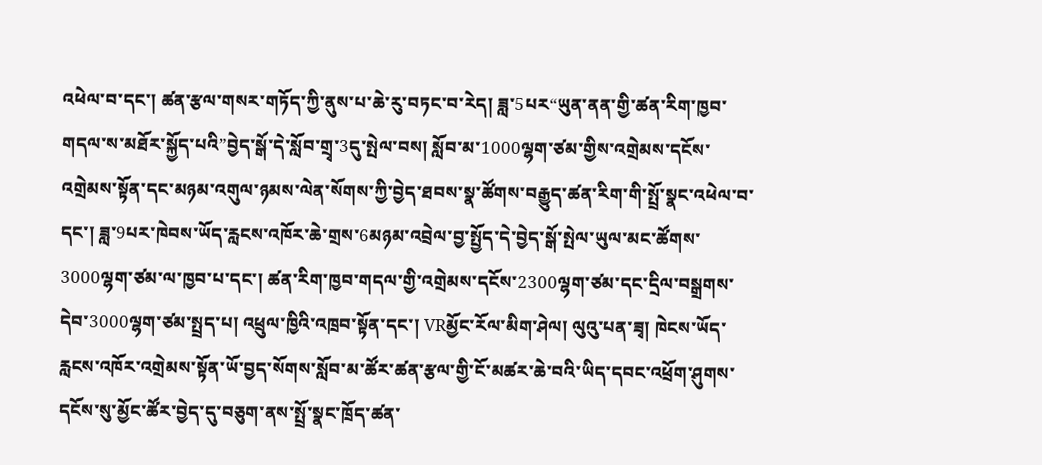འཕེལ་བ་དང་། ཚན་རྩལ་གསར་གཏོད་ཀྱི་ནུས་པ་ཆེ་རུ་བཏང་བ་རེད། ཟླ་5པར“ཡུན་ནན་གྱི་ཚན་རིག་ཁྱབ་གདལ་ས་མཐོར་སྐྱོད་པའི”བྱེད་སྒོ་དེ་སློབ་གྲྭ་3དུ་སྤེལ་བས། སློབ་མ་1000ལྷག་ཙམ་གྱིས་འགྲེམས་དངོས་འགྲེམས་སྟོན་དང་མཉམ་འགུལ་ཉམས་ལེན་སོགས་ཀྱི་བྱེད་ཐབས་སྣ་ཚོགས་བརྒྱུད་ཚན་རིག་གི་སྤྲོ་སྣང་འཕེལ་བ་དང་། ཟླ་9པར་ཁེབས་ཡོད་རླངས་འཁོར་ཆེ་གྲས་6མཉམ་འབྲེལ་བྱ་སྤྱོད་དེ་བྱེད་སྒོ་སྤེལ་ཡུལ་མང་ཚོགས་3000ལྷག་ཙམ་ལ་ཁྱབ་པ་དང་། ཚན་རིག་ཁྱབ་གདལ་གྱི་འགྲེམས་དངོས་2300ལྷག་ཙམ་དང་དྲིལ་བསྒྲགས་དེབ་3000ལྷག་ཙམ་སྤྲད་པ། འཕྲུལ་ཁྱིའི་འཁྲབ་སྟོན་དང་། VRམྱོང་རོལ་མིག་ཤེལ། ལུའུ་པན་ཟྭ། ཁེངས་ཡོད་རླངས་འཁོར་འགྲེམས་སྟོན་ཡོ་བྱད་སོགས་སློབ་མ་ཚོར་ཚན་རྩལ་གྱི་ངོ་མཚར་ཆེ་བའི་ཡིད་དབང་འཕྲོག་ཤུགས་དངོས་སུ་མྱོང་ཚོར་བྱེད་དུ་བཅུག་ནས་སྤྲོ་སྣང་ཁྲོད་ཚན་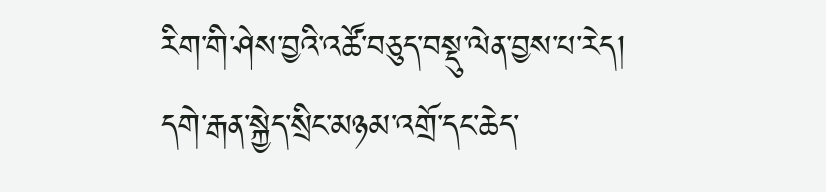རིག་གི་ཤེས་བྱའི་འཚོ་བཅུད་བསྡུ་ལེན་བྱས་པ་རེད།
དགེ་རྒན་སྐྱེད་སྲིང་མཉམ་འགྲོ་དང་ཆེད་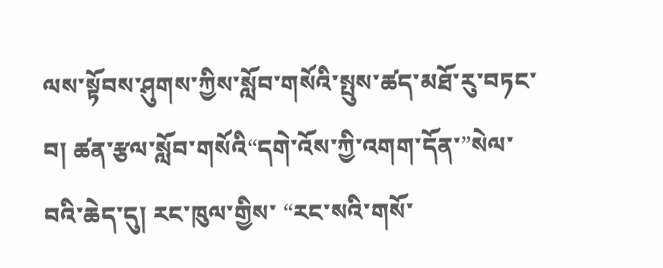ལས་སྟོབས་ཤུགས་ཀྱིས་སློབ་གསོའི་སྤུས་ཚད་མཐོ་རུ་བཏང་བ། ཚན་རྩལ་སློབ་གསོའི“དགེ་འོས་ཀྱི་འགག་དོན་”སེལ་བའི་ཆེད་དུ། རང་ཁུལ་གྱིས་ “རང་སའི་གསོ་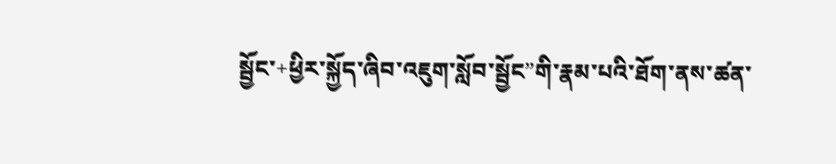སྦྱོང་+ཕྱིར་སྐྱོད་ཞིབ་འཇུག་སློབ་སྦྱོང”གི་རྣམ་པའི་ཐོག་ནས་ཚན་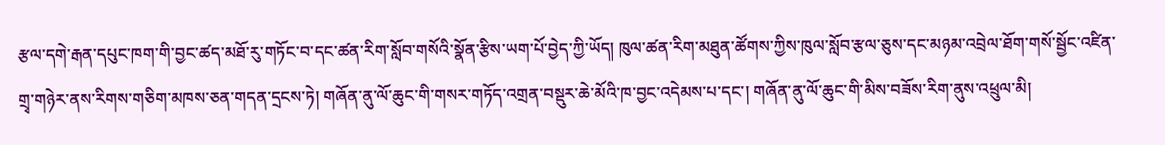རྩལ་དགེ་རྒན་དཔུང་ཁག་གི་བྱང་ཚད་མཐོ་རུ་གཏོང་བ་དང་ཚན་རིག་སློབ་གསོའི་སྣོན་རྩིས་ཡག་པོ་བྱེད་ཀྱི་ཡོད། ཁུལ་ཚན་རིག་མཐུན་ཚོགས་ཀྱིས་ཁུལ་སློབ་རྩལ་ཅུས་དང་མཉམ་འབྲེལ་ཐོག་གསོ་སྦྱོང་འཛིན་གྲྭ་གཉེར་ནས་རིགས་གཅིག་མཁས་ཅན་གདན་དྲངས་ཏེ། གཞོན་ནུ་ལོ་ཆུང་གི་གསར་གཏོད་འགྲན་བསྡུར་ཆེ་མོའི་ཁ་བྱང་འདེམས་པ་དང་། གཞོན་ནུ་ལོ་ཆུང་གི་མིས་བཟོས་རིག་ནུས་འཕྲུལ་མི།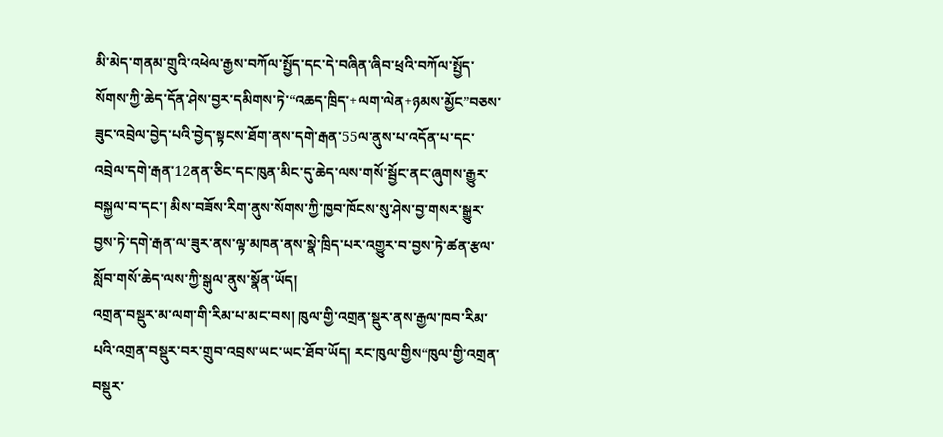མི་མེད་གནམ་གྲུའི་འཕེལ་རྒྱས་བཀོལ་སྤྱོད་དང་དེ་བཞིན་ཞིབ་ཕྲའི་བཀོལ་སྤྱོད་སོགས་ཀྱི་ཆེད་དོན་ཤེས་བྱར་དམིགས་ཏེ་“འཆད་ཁྲིད་+ལག་ལེན+ཉམས་མྱོང”བཅས་ཟུང་འབྲེལ་བྱེད་པའི་བྱེད་སྟངས་ཐོག་ནས་དགེ་རྒན་55ལ་ནུས་པ་འདོན་པ་དང་འབྲེལ་དགེ་རྒན་12ནན་ཅིང་དང་ཁུན་མིང་དུ་ཆེད་ལས་གསོ་སྦྱོང་ནང་ཞུགས་རྒྱུར་བསྐྱལ་བ་དང་། མིས་བཟོས་རིག་ནུས་སོགས་ཀྱི་ཁྱབ་ཁོངས་སུ་ཤེས་བྱ་གསར་སྒྱུར་བྱས་ཏེ་དགེ་རྒན་ལ་ཟུར་ནས་ལྟ་མཁན་ནས་སྣེ་ཁྲིད་པར་འགྱུར་བ་བྱས་ཏེ་ཚན་རྩལ་སློབ་གསོ་ཆེད་ལས་ཀྱི་སྒུལ་ནུས་སྣོན་ཡོད།
འགྲན་བསྡུར་མ་ལག་གི་རིམ་པ་མང་བས། ཁུལ་གྱི་འགྲན་སྡུར་ནས་རྒྱལ་ཁབ་རིམ་པའི་འགྲན་བསྡུར་བར་གྲུབ་འབྲས་ཡང་ཡང་ཐོབ་ཡོད། རང་ཁུལ་གྱིས“ཁུལ་གྱི་འགྲན་བསྡུར་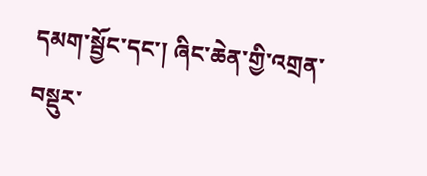དམག་སྦྱོང་དང་། ཞིང་ཆེན་གྱི་འགྲན་བསྡུར་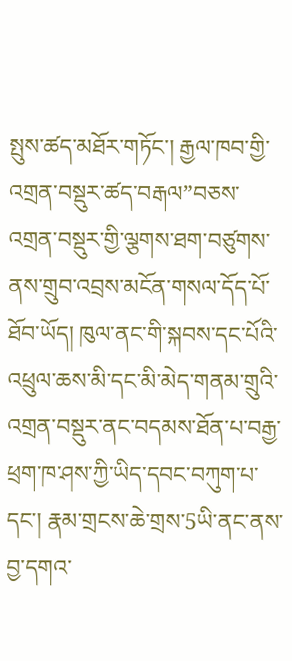སྤུས་ཚད་མཐོར་གཏོང་། རྒྱལ་ཁབ་གྱི་འགྲན་བསྡུར་ཚད་བརྒལ”བཅས་འགྲན་བསྡུར་གྱི་ལྕགས་ཐག་བཙུགས་ནས་གྲུབ་འབྲས་མངོན་གསལ་དོད་པོ་ཐོབ་ཡོད། ཁུལ་ནང་གི་སྐབས་དང་པོའི་འཕྲུལ་ཆས་མི་དང་མི་མེད་གནམ་གྲུའི་འགྲན་བསྡུར་ནང་བདམས་ཐོན་པ་བརྒྱ་ཕྲག་ཁ་ཤས་ཀྱི་ཡིད་དབང་བཀུག་པ་དང་། རྣམ་གྲངས་ཆེ་གྲས་5ཡི་ནང་ནས་བྱ་དགའ་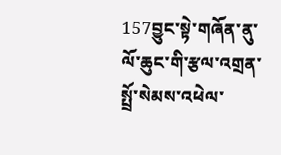157བྱུང་སྟེ་གཞོན་ནུ་ལོ་ཆུང་གི་རྩལ་འགྲན་སྤྲོ་སེམས་འཕེལ་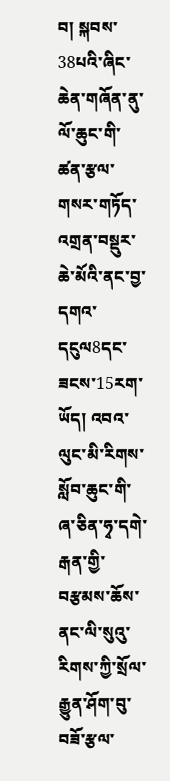བ། སྐབས་38པའི་ཞིང་ཆེན་གཞོན་ནུ་ལོ་ཆུང་གི་ཚན་རྩལ་གསར་གཏོད་འགྲན་བསྡུར་ཆེ་མོའི་ནང་བྱ་དགའ་དངུལ8དང་ཟངས་15རག་ཡོད། འབའ་ལུང་མི་རིགས་སློབ་ཆུང་གི་ཞ་ཅིན་ཧྭ་དགེ་རྒན་གྱི་བརྩམས་ཆོས་ནང་ལི་སུའུ་རིགས་ཀྱི་སྲོལ་རྒྱུན་ཤོག་བུ་བཟོ་རྩལ་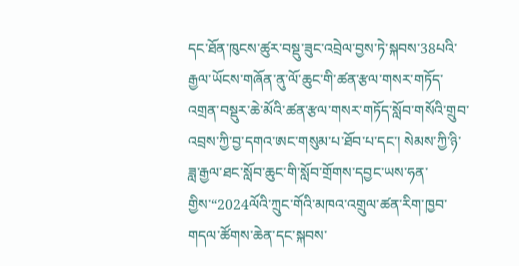དང་ཐོན་ཁུངས་ཚུར་བསྡུ་ཟུང་འབྲེལ་བྱས་ཏེ་སྐབས་38པའི་རྒྱལ་ཡོངས་གཞོན་ནུ་ལོ་ཆུང་གི་ཚན་རྩལ་གསར་གཏོད་འགྲན་བསྡུར་ཆེ་མོའི་ཚན་རྩལ་གསར་གཏོད་སློབ་གསོའི་གྲུབ་འབྲས་ཀྱི་བྱ་དགའ་ཨང་གསུམ་པ་ཐོབ་པ་དང་། སེམས་ཀྱི་ཉི་ཟླ་རྒྱལ་ཐང་སློབ་ཆུང་གི་སློབ་གྲོགས་དབྱང་ཡས་ཧན་གྱིས་“2024ལོའི་ཀྲུང་གོའི་མཁའ་འགྲུལ་ཚན་རིག་ཁྱབ་གདལ་ཚོགས་ཆེན་དང་སྐབས་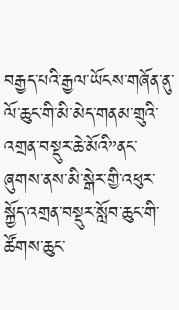བརྒྱད་པའི་རྒྱལ་ཡོངས་གཞོན་ནུ་ལོ་ཆུང་གི་མི་མེད་གནམ་གྲུའི་འགྲན་བསྡུར་ཆེ་མོའི”ནང་ཞུགས་ནས་མི་སྒེར་གྱི་འཕུར་སྐྱོད་འགྲན་བསྡུར་སློབ་ཆུང་གི་ཚོགས་ཆུང་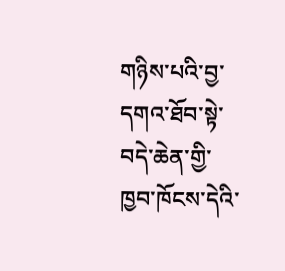གཉིས་པའི་བྱ་དགའ་ཐོབ་སྟེ་བདེ་ཆེན་གྱི་ཁྱབ་ཁོངས་དེའི་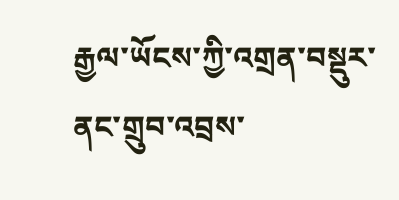རྒྱལ་ཡོངས་ཀྱི་འགྲན་བསྡུར་ནང་གྲུབ་འབྲས་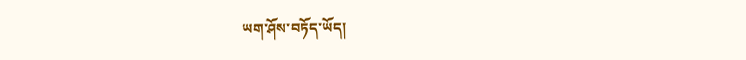ཡག་ཤོས་བཏོད་ཡོད།